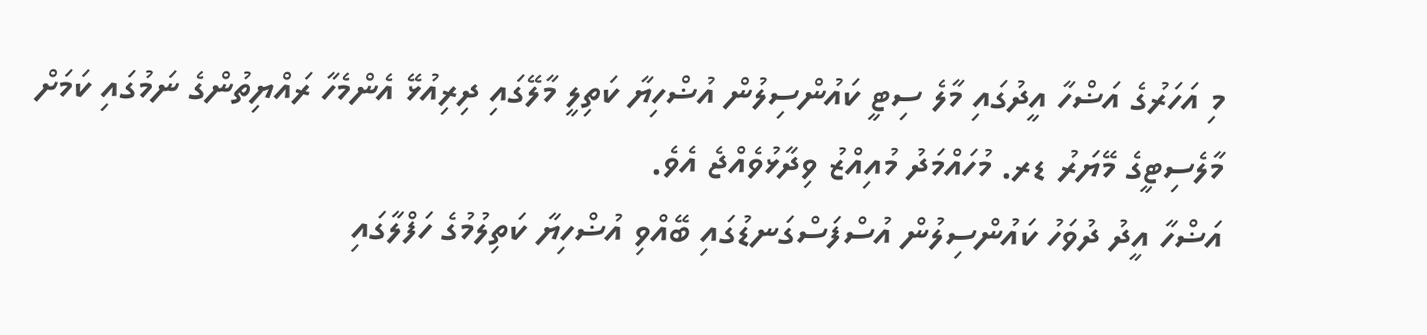މި އަހަރުގެ އަޟްހާ އީދުގައި މާލެ ސިޓީ ކައުންސިލުން އުޟްހިޔާ ކަތިލީ މާލޭގައި ދިރިއުޅޭ އެންމެހާ ރައްޔިތުންގެ ނަމުގައި ކަމަށް މާލެސިޓީގެ މޭޔަރު ޑރ. މުހައްމަދު މުއިއްޒު ވިދާޅުވެއްޖެ އެވެ.
އަޟްހާ އީދު ދުވަހު ކައުންސިލުން އުސްފަސްގަނޑުގައި ބޭއްވި އުޟްހިޔާ ކަތިލުމުގެ ހަފްލާގައި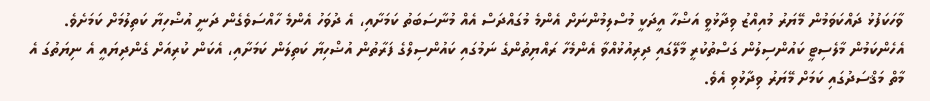ވާހަކަފުޅު ދައްކަވަމުން މޭޔަރު މުއިއްޒު ވިދާޅުވީ އަޟްހާ އީދަކީ މުސްލިމުންނަށް އެންމެ މުގައްދަސް އެއް މުނާސަބަތު ކަމަށާއި، އެ ދުވަހު އެންމެ ހާއްސަވެގެން ދަނީ އުޟްހިޔާ ކަތިލުމަށް ކަމަށެވެ.
އެހެންކަމުން މާލެސިޓީ ކައުންސިލުން ގަސްތުކުރީ މާލޭގައި ދިރިއުޅުއްވާ އެންމެހާ ރައްޔިތުންގެ ނަމުގައި ކައުންސިލްގެ ފަރާތުން އުޟްހިޔާ ކަތިލަން ކަމަށާއި، އެކަން ކުރިއަށް ގެންދިޔައީ އެ ނިޔަތުގަ އެ މާތް މަޤްސަދުގައި ކަމަށް މޭޔަރު ވިދާޅުވި އެވެ.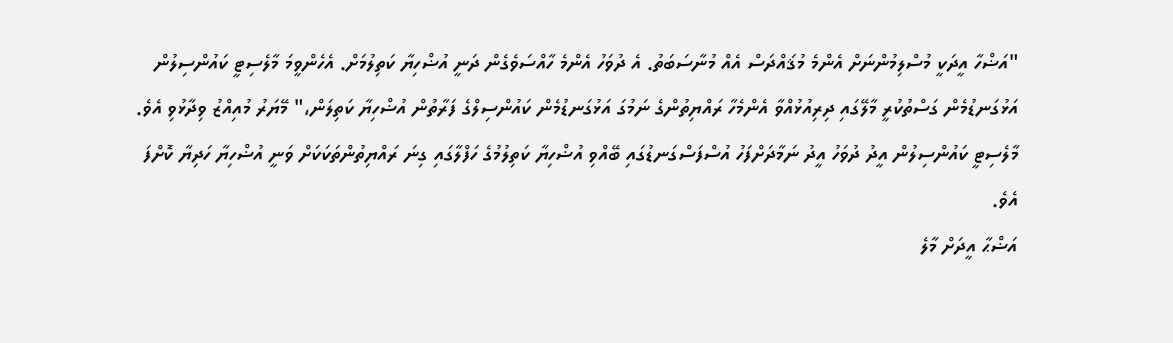"އަޟްހާ އީދަކީ މުސްލިމުންނަށް އެންމެ މުޤައްދަސް އެއް މުނާސަބަތު. އެ ދުވަހު އެންމެ ހާއްސަވެގެން ދަނީ އުޟްހިޔާ ކަތިލުމަށް. އެހެންވީމަ މާލެސިޓީ ކައުންސިލުން އަޅުގަނޑުމެން ގަސްތުކުރީ މާލޭގައި ދިރިއުޅުއްވާ އެންމެހާ ރައްޔިތުންގެ ނަމުގަ އަޅުގަނޑުމެން ކައުންސިލްގެ ފަރާތުން އުޟްހިޔާ ކަތިލަން،" މޭޔަރު މުއިއްޒު ވިދާޅުވި އެވެ.
މާލެސިޓީ ކައުންސިލުން އީދު ދުވަހު އީދު ނަމާދަށްފަހު އުސްފަސްގަނޑުގައި ބޭއްވި އުޟްހިޔާ ކަތިލުމުގެ ހަފްލާގައި ގިނަ ރައްޔިތުންތަކަކަށް ވަނީ އުޟްހިޔާ ހަދިޔާ ކޮށްފަ އެވެ.
އަޟްޙާ އީދަށް މާލެ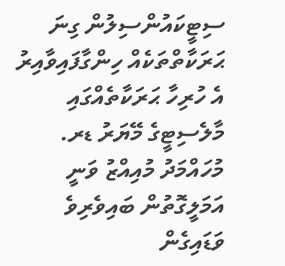ސިޓީކައުންސިލުން ގިނަ ޙަރަކާތްތަކެއް ހިންގާފައިވާއިރު އެ ހުރިހާ ޙަރަކާތެއްގައި މާލެސިޓީގެ މޭޔަރު ޑރ. މުހައްމަދު މުއިއްޒު ވަނީ އަމަލީގޮތުން ބައިވެރިވެ ވަޑައިގެން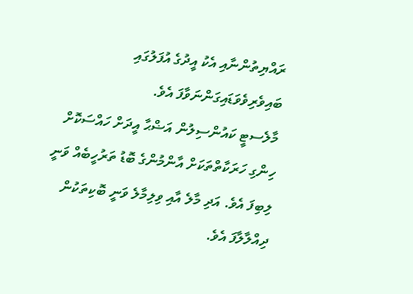ރައްޔިތުންނާއި އެކު އީދުގެ އުފަލުގައި ބައިވެރިވެވަޑައިގަންނަވާފަ އެވެ.
މާލެސޓީ ކައުންސިލުން އަޟްޙާ އީދަށް ހައްސަކޮށް ހިންގި ހަރަކާތްތަކަށް އާންމުންގެ ބޮޑު ތަރުހީބެއް ވަނީ ލިބިފަ އެވެ. އަދި މާލެ އާއި ވިލިމާލެ ވަނީ ބޮކިތަކުން ދިއްލާލާފަ އެވެ.